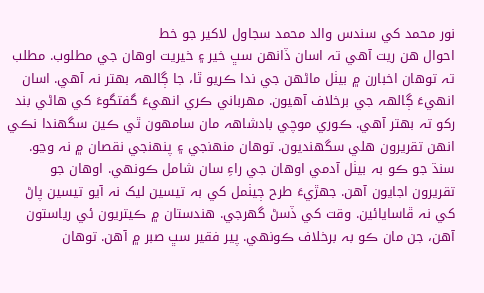نور محمد کي سندس والد محمد سجاول لاکير جو خط
احوال هن ريت آهي تہ اسان ڏانھن سڀ خير ۽ خيريت اوھان جي مطلوب. مطلب تہ توھان اخبارن ۾ بيٺل ماڻھن جي ندا ڪريو ٿا، جا ڳالھہ بھتر نہ آهي. اسان انھيءَ ڳالھہ جي برخلاف آهيون. مھرباني ڪري انھيءَ گفتگوءَ کي ھاڻي بند رکو تہ بھتر آهي. ڪوري موچي بادشاھہ مان سامھون ٿي ڪين سگهندا نڪي انھن تقريرون هلي سگهنديون. توھان منھنجي ۽ پنھنجي نقصان ۾ نہ وڃو. سنڌ جو ڪو بہ بيٺل آدمي اوھان جي راءِ سان شامل ڪونھي. اوھان جو تقريرون اجايون آهن. جھڙيءَ طرح ڄيٺمل کي بہ تيسين ليک نہ آيو تيسين پاڻ کي نہ ڦاسايائين. وقت کي ڏسڻ گهرجي. ھندستان ۾ ڪيتريون ئي رياستون آهن، جن مان ڪو بہ برخلاف ڪونھي. پير فقير سڀ صبر ۾ آهن. توھان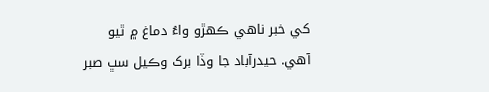کي خبر ناهي ڪھڙو واءُ دماغ ۾ ٿيو آهي. حيدرآباد جا وڏا برک وڪيل سڀ صبر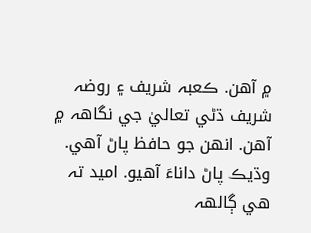۾ آهن. ڪعبہ شريف ۽ روضہ شريف ڌڻي تعاليٰ جي نگاھہ ۾ آهن. انھن جو حافظ پاڻ آهي. وڌيڪ پاڻ داناءَ آهيو. اميد تہ هي ڳالھہ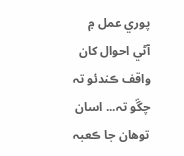پوري عمل ۾ آڻي احوال کان واقف ڪندئو تہ چڱو تہ... اسان توھان جا ڪعبہ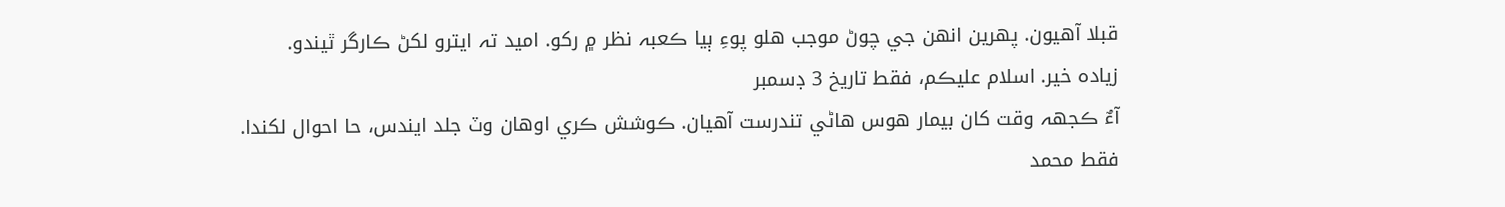قبلا آهيون. پھرين انھن جي چوڻ موجب هلو پوءِ ٻيا ڪعبہ نظر ۾ رکو. اميد تہ ايترو لکڻ ڪارگر ٿيندو.
زياده خير. اسلام عليڪم، فقط تاريخ 3 ڊسمبر
آءٌ ڪجهہ وقت کان بيمار هوس ھاڻي تندرست آهيان. ڪوشش ڪري اوھان وٽ جلد ايندس، حا احوال لکندا.
فقط محمد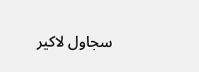سجاول لاکير